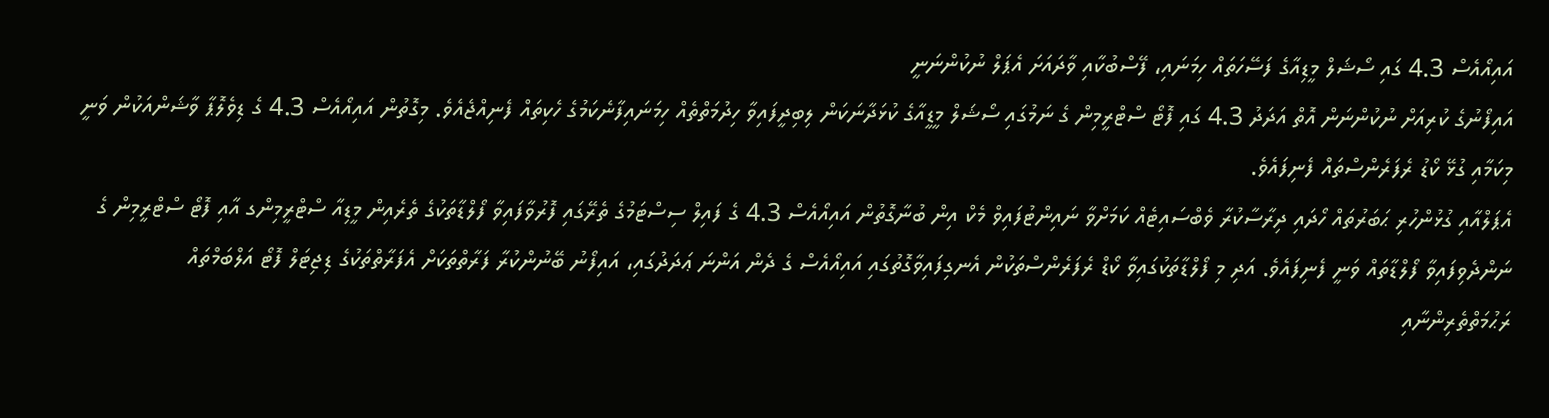އައިއޯއެސް 4.3 ގައި ސޯޝަލް މީޑިއާގެ ފަސޭހަތައް ހިމަނައި، ފޭސްބުކާއި ވާދައަށަ އެޕަލް ނުކުންނަނީ
އައިފޯނުގެ ކުރިއަށް ނުކުންނަން އޮތް އަދަދު 4.3 ގައި ފޮޓޯ ސްޓްރީމިން ގެ ނަމުގައި ސޯޝަލް މީޑީއާގެ ކުޅަދާނަކަން ލިބިދީފައިވާ ހިދުމަތްތެއް ހިމަނައިފާނެކަމުގެ ހެކިތައް ފެނިއްޖެއެވެ. މިގޮތުން އައިއޯއެސް 4.3 ގެ ޑިވެލޮޕާ ވާޝަންއަކުން ވަނީ މިކަމާއި ގުޅޭ ކޯޑު ރެފަރެންސްތައް ފެނިފައެވެ.
އެޕަލްއާއި ގުޅުންހުރި ޙަބަރުތައް ހޯދައި ދިރާސާކުރާ ވެބްސައިޓެއް ކަމަށްވާ ނައިންޓުފައިވް މެކް އިން ބުނާގޮތުން އައިއޯއެސް 4.3 ގެ ފައިލް ސިސްޓަމުގެ ތެރޭގައި ފޮރުވާފައިވާ ފޯލްޑާތަކުގެ ތެރެއިން މީޑިއާ ސްޓްރީމިންގ އާއި ފޮޓޯ ސްޓްރީމިން ގެ ނަންދެވިފައިވާ ފޯލްޑާތައް ވަނީ ފެނިފައެވެ. އަދި މި ފޯލްޑާތަކުގައިވާ ކޯޑް ރެފަރެންސްތަކުން އެނގިފައިވާގޮތުގައި އައިއޯއެސް ގެ ދެން އަންނަ ޢަދަދުގައި، އައިފޯނު ބޭނުންކުރާ ފަރާތްތަކަށް އެފަރާތްތަކުގެ ޑިޖިޓަލް ފޮޓޯ އަލްބަމްތައް ރަޙުމަތްތެރިންނާއި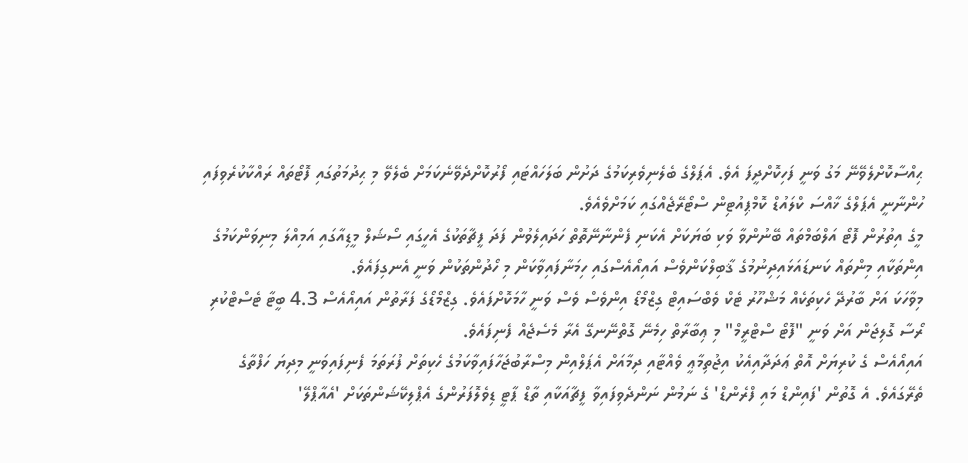ޙިއްސާކޮށްލެވޭނޭ މަގު ވަނީ ފަހިކޮށްދީފަ އެވެ. އެޕަލްގެ ބެލެނިވެރިކަމުގެ ދަށުން ބަލަހައްޓައި ފޯރުކޮށްދެވޭނެކަމަށް ބެލެވޭ މި ޙިދުމަތުގައި ފޮޓޯތައް ރައްކާކުރެވިފައި ހުންނާނީ އެޕަލްގެ ޚާއްސަ ކްލައުޑް ކޮމްޕިއުޓިން ސްޓޯރޭޖެއްގައި ކަމަށްވެއެވެ.
މީގެ އިތުރުން ފޮޓޯ އަލްބަމްތައް ބޭނުންވާ ވަކި ބަޔަކަށް އެކަނި ފެންނާނޭތޮތް ހަދައިލެވުން ފަދަ ފީޗާތަކުގެ އެހީގައި ސޯޝަލް މީޑިއާގައި އަމިއްލަ މިނިވަންކަމުގެ އިންތަކާއި މިންތައް ކަނޑައަޅައިދިނުމުގެ ޤާބިލްކަންވެސް އައިއޯއެސްގައި ހިމަނާފައިވާކަން މި ހޯދުންތަކުން ވަނީ އެނގިފައެވެ.
މިވާހަކަ އަށް ބާރުދޭ ހެކިތަކެއް މަޝްހޫރު ޓެކް ވެބްސައިޓް ގިޒްމޯޑޯ އިންވެސް ވެސް ވަނީ ހާމަކޮށްފައެވެ. ގިޒްމޯޑޯގެ ފަރާތުން އައިއޯއެސް 4.3 ބީޓާ ޓެސްޓްކުރި ރޯސާ ގޮލިޖަން އަށް ވަނީ "ފޮޓޯ ސްޓްރީމް" މި ޢިބާރާތް ހިމެނޭ ގޮތްނޭނގޭ އެރާ މެސެޖެއް ފެނިފައެވެ.
އައިއޯއެސް ގެ ކުރިޔަށް އޮތް ޢަދަދާއިއެކު އިޖުތިމާޢީ ވެއްޓާއި ދިމާއަށް އެޕަލްއިން މިސްރާބުޖަހާފައިވާކަމުގެ ހެކިތަށް ފުރަތަމަ ފެނިފައިވަނީ މިދިޔަ ހަފްތާގެ ތެރޭގައެވެ. އެ ގޮތުން 'ފައިންޑް މައި ފްރެންޑް' ގެ ނަމުން ނަންދެވިފައިވާ ފީޗާއަކާއި ތާޑް ޕާޓީ ޑިވެލޮފަރުންގެ އެޕްލިކޭޝަންތަކަށް 'އެއާޕްލޭ'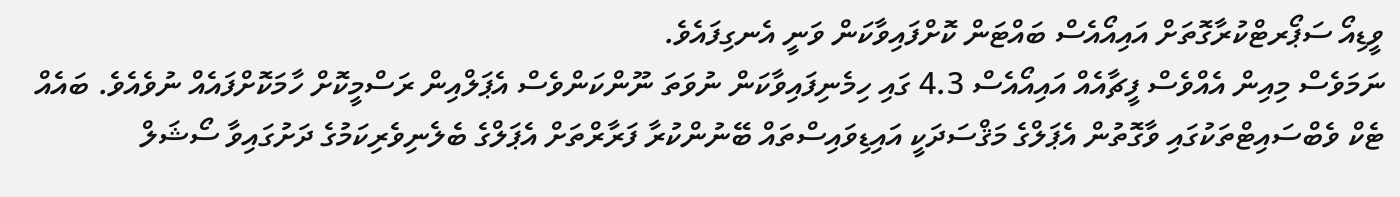ވީޑިއޯ ސަޕޯރޓްކުރާގޮތަށް އައިއޯއެސް ބައްޓަން ކޮށްފައިވާކަން ވަނީ އެނގިފައެވެ.
ނަމަވެސް މިއިން އެއްވެސް ފީޗާއެއް އައިއޯއެސް 4.3 ގައި ހިމެނިފައިވާކަން ނުވަތަ ނޫންކަންވެސް އެޕަލްއިން ރަސްމީކޮށް ހާމަކޮށްފައެއް ނުވެއެވެ. ބައެއް ޓެކް ވެބްސައިޓްތަކުގައި ވާގޮތުން އެޕަލްގެ މަޤްސަދަކީ އައިޑިވައިސްތައް ބޭނުންކުރާ ފަރާރްތަށް އެޕަލްގެ ބެލެނިވެރިކަމުގެ ދަށުގައިވާ ސޯޝަލް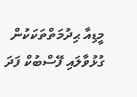މީޑިއާ ޙިދުމަތްތަކަކުން ގުޅުވާލައި ފޭސްބުކް ފަދަ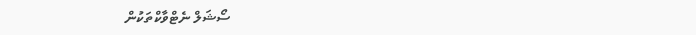ސޯޝަލް ނެޓްވާކްތަކުން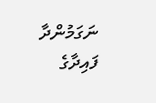ނަގަމުންދާ ފައިދާގެ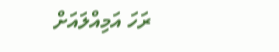ރަހަ އަމިއްލައަށް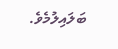ބަލައިލުމެވެ.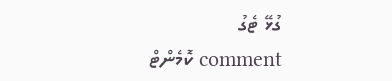ގުޅޭ ޓެގު
comment ކޮމެންޓް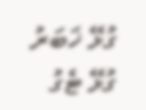ގުޅޭ ޚަބަރު
ގުޅޭ ޓެގު